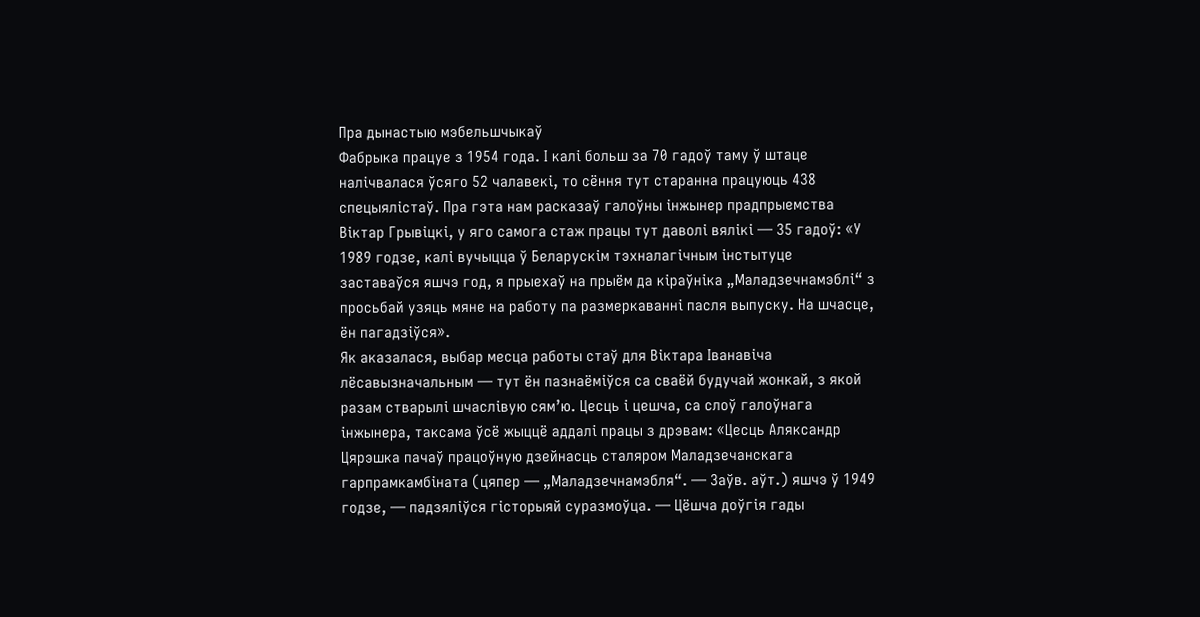Пра дынастыю мэбельшчыкаў
Фабрыка працуе з 1954 года. І калі больш за 70 гадоў таму ў штаце налічвалася ўсяго 52 чалавекі, то сёння тут старанна працуюць 438 спецыялістаў. Пра гэта нам расказаў галоўны інжынер прадпрыемства Віктар Грывіцкі, у яго самога стаж працы тут даволі вялікі — 35 гадоў: «У 1989 годзе, калі вучыцца ў Беларускім тэхналагічным інстытуце заставаўся яшчэ год, я прыехаў на прыём да кіраўніка „Маладзечнамэблі“ з просьбай узяць мяне на работу па размеркаванні пасля выпуску. На шчасце, ён пагадзіўся».
Як аказалася, выбар месца работы стаў для Віктара Іванавіча лёсавызначальным — тут ён пазнаёміўся са сваёй будучай жонкай, з якой разам стварылі шчаслівую сям’ю. Цесць і цешча, са слоў галоўнага інжынера, таксама ўсё жыццё аддалі працы з дрэвам: «Цесць Аляксандр Цярэшка пачаў працоўную дзейнасць сталяром Маладзечанскага гарпрамкамбіната (цяпер — „Маладзечнамэбля“. — Заўв. аўт.) яшчэ ў 1949 годзе, — падзяліўся гісторыяй суразмоўца. — Цёшча доўгія гады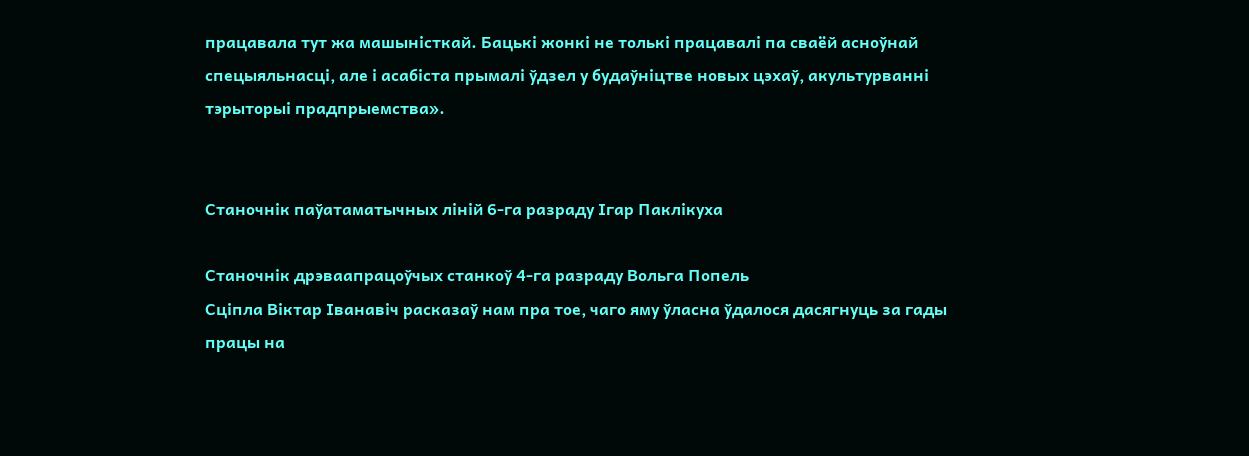працавала тут жа машыністкай. Бацькі жонкі не толькі працавалі па сваёй асноўнай спецыяльнасці, але і асабіста прымалі ўдзел у будаўніцтве новых цэхаў, акультурванні тэрыторыі прадпрыемства».


Станочнік паўатаматычных ліній 6-га разраду Ігар Паклікуха

Станочнік дрэваапрацоўчых станкоў 4-га разраду Вольга Попель
Сціпла Віктар Іванавіч расказаў нам пра тое, чаго яму ўласна ўдалося дасягнуць за гады працы на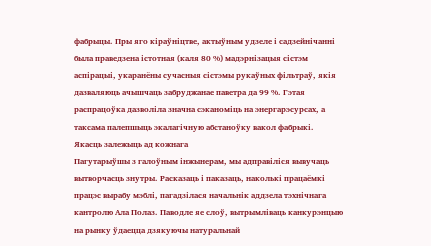фабрыцы. Пры яго кіраўніцтве, актыўным удзеле і садзейнічанні была праведзена істотная (каля 80 %) мадэрнізацыя сістэм аспірацыі, укаранёны сучасныя сістэмы рукаўных фільтраў, якія дазваляюць ачышчаць забруджанае паветра да 99 %. Гэтая распрацоўка дазволіла значна сэканоміць на энергарэсурсах, а таксама палепшыць экалагічную абстаноўку вакол фабрыкі.
Якасць залежыць ад кожнага
Пагутарыўшы з галоўным інжынерам, мы адправіліся вывучаць вытворчасць знутры. Расказаць і паказаць, наколькі працаёмкі працэс вырабу мэблі, пагадзілася начальнік аддзела тэхнічнага кантролю Ала Полаз. Паводле яе слоў, вытрымліваць канкурэнцыю на рынку ўдаецца дзякуючы натуральнай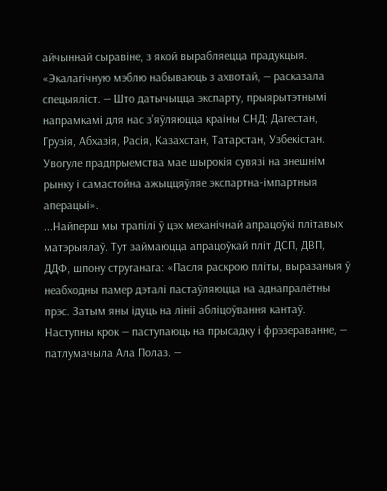айчыннай сыравіне, з якой вырабляецца прадукцыя. «Экалагічную мэблю набываюць з ахвотай, — расказала спецыяліст. — Што датычыцца экспарту, прыярытэтнымі напрамкамі для нас з’яўляюцца краіны СНД: Дагестан, Грузія, Абхазія, Расія, Казахстан, Татарстан, Узбекістан. Увогуле прадпрыемства мае шырокія сувязі на знешнім рынку і самастойна ажыццяўляе экспартна-імпартныя аперацыі».
...Найперш мы трапілі ў цэх механічнай апрацоўкі плітавых матэрыялаў. Тут займаюцца апрацоўкай пліт ДСП, ДВП, ДДФ, шпону струганага: «Пасля раскрою пліты, выразаныя ў неабходны памер дэталі пастаўляюцца на аднапралётны прэс. Затым яны ідуць на лініі абліцоўвання кантаў. Наступны крок — паступаюць на прысадку і фрэзераванне, — патлумачыла Ала Полаз. —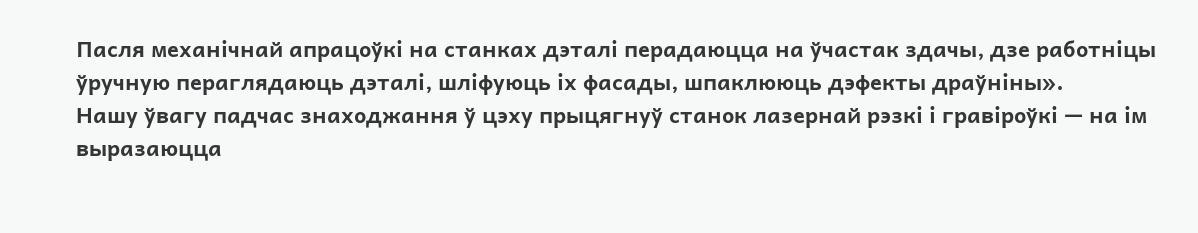Пасля механічнай апрацоўкі на станках дэталі перадаюцца на ўчастак здачы, дзе работніцы ўручную пераглядаюць дэталі, шліфуюць іх фасады, шпаклююць дэфекты драўніны».
Нашу ўвагу падчас знаходжання ў цэху прыцягнуў станок лазернай рэзкі і гравіроўкі — на ім выразаюцца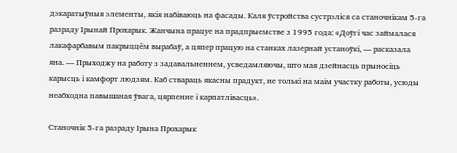дэкаратыўныя элементы, якія набіваюць на фасады. Каля ўстройства сустрэліся са станочнікам 5-га разраду Ірынай Прохарык. Жанчына працуе на прадпрыемстве з 1995 года: «Доўгі час займалася лакафарбавым пакрыццём вырабаў, а цяпер працую на станках лазернай устаноўкі, — расказала яна. — Прыходжу на работу з задавальненнем, усведамляючы, што мая дзейнасць прыносіць карысць і камфорт людзям. Каб ствараць якасны прадукт, не толькі на маім участку работы, усюды неабходна павышаная ўвага, цярпенне і карпатлівасць».

Станочнік 5-га разраду Ірына Прохарык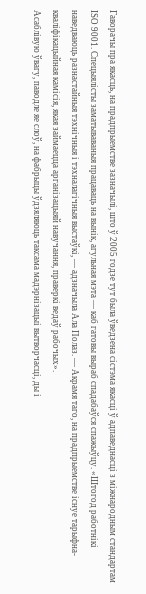Гаворачы пра якасць, на прадпрыемстве зазначылі, што ў 2005 годзе тут была ўведзена сістэма якасці ў адпаведнасці з міжнародным стандартам ІSO 9001. Спецыялісты заматываваныя працаваць на вынік, агульная мэта — каб гатовы выраб спадабаўся спажыўцу. «Штогод работнікі наведваюць разнастайныя тэхнічныя і тэхналагічныя выстаўкі, — адзначыла Ала Полаз. — Акрамя таго, на прадпрыемстве існуе тарыфна-кваліфікацыйная камісія, якая займаецца арганізацыяй навучання, праверкі ведаў рабочых».
Асаблівую ўвагу, паводле яе слоў, на фабрыцы ўдзяляюць таксама мадэрнізацыі вытворчасці, ды і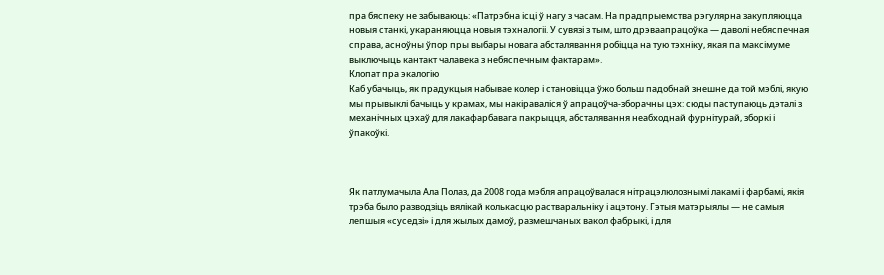пра бяспеку не забываюць: «Патрэбна ісці ў нагу з часам. На прадпрыемства рэгулярна закупляюцца новыя станкі, укараняюцца новыя тэхналогіі. У сувязі з тым, што дрэваапрацоўка — даволі небяспечная справа, асноўны ўпор пры выбары новага абсталявання робіцца на тую тэхніку, якая па максімуме выключыць кантакт чалавека з небяспечным фактарам».
Клопат пра экалогію
Каб убачыць, як прадукцыя набывае колер і становіцца ўжо больш падобнай знешне да той мэблі, якую мы прывыклі бачыць у крамах, мы накіраваліся ў апрацоўча-зборачны цэх: сюды паступаюць дэталі з механічных цэхаў для лакафарбавага пакрыцця, абсталявання неабходнай фурнітурай, зборкі і ўпакоўкі.



Як патлумачыла Ала Полаз, да 2008 года мэбля апрацоўвалася нітрацэлюлознымі лакамі і фарбамі, якія трэба было разводзіць вялікай колькасцю растваральніку і ацэтону. Гэтыя матэрыялы — не самыя лепшыя «суседзі» і для жылых дамоў, размешчаных вакол фабрыкі, і для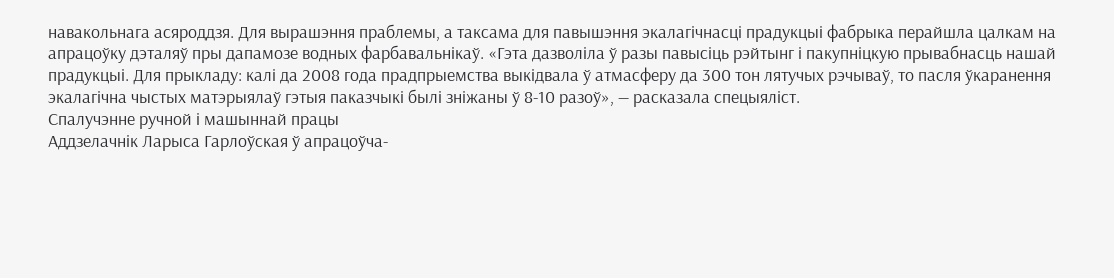навакольнага асяроддзя. Для вырашэння праблемы, а таксама для павышэння экалагічнасці прадукцыі фабрыка перайшла цалкам на апрацоўку дэталяў пры дапамозе водных фарбавальнікаў. «Гэта дазволіла ў разы павысіць рэйтынг і пакупніцкую прывабнасць нашай прадукцыі. Для прыкладу: калі да 2008 года прадпрыемства выкідвала ў атмасферу да 300 тон лятучых рэчываў, то пасля ўкаранення экалагічна чыстых матэрыялаў гэтыя паказчыкі былі зніжаны ў 8-10 разоў», — расказала спецыяліст.
Спалучэнне ручной і машыннай працы
Аддзелачнік Ларыса Гарлоўская ў апрацоўча-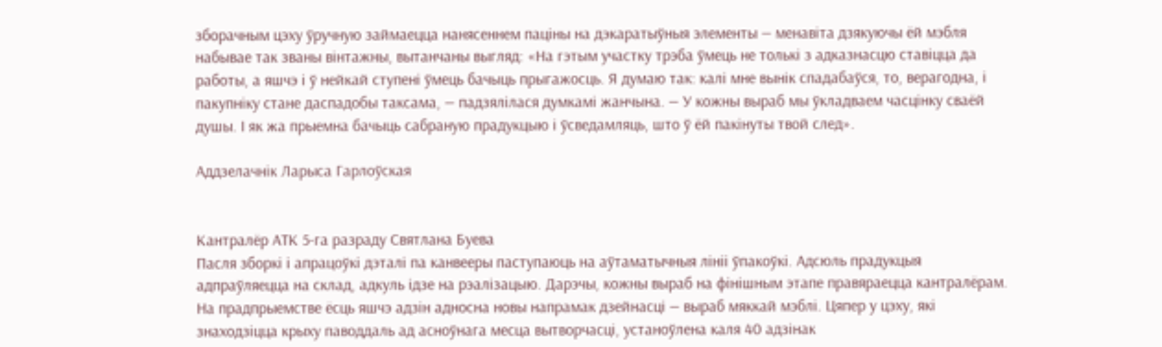зборачным цэху ўручную займаецца нанясеннем паціны на дэкаратыўныя элементы — менавіта дзякуючы ёй мэбля набывае так званы вінтажны, вытанчаны выгляд: «На гэтым участку трэба ўмець не толькі з адказнасцю ставіцца да работы, а яшчэ і ў нейкай ступені ўмець бачыць прыгажосць. Я думаю так: калі мне вынік спадабаўся, то, верагодна, і пакупніку стане даспадобы таксама, — падзялілася думкамі жанчына. — У кожны выраб мы ўкладваем часцінку сваёй душы. І як жа прыемна бачыць сабраную прадукцыю і ўсведамляць, што ў ёй пакінуты твой след».

Аддзелачнік Ларыса Гарлоўская


Кантралёр АТК 5-га разраду Святлана Буева
Пасля зборкі і апрацоўкі дэталі па канвееры паступаюць на аўтаматычныя лініі ўпакоўкі. Адсюль прадукцыя адпраўляецца на склад, адкуль ідзе на рэалізацыю. Дарэчы, кожны выраб на фінішным этапе правяраецца кантралёрам.
На прадпрыемстве ёсць яшчэ адзін адносна новы напрамак дзейнасці — выраб мяккай мэблі. Цяпер у цэху, які знаходзіцца крыху паводдаль ад асноўнага месца вытворчасці, устаноўлена каля 40 адзінак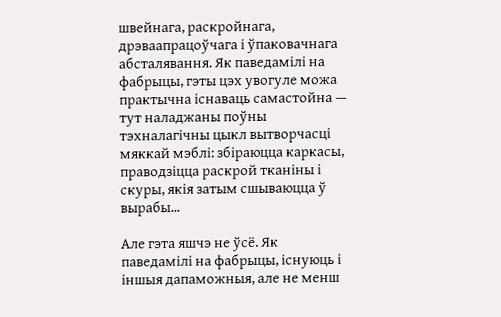швейнага, раскройнага, дрэваапрацоўчага і ўпаковачнага абсталявання. Як паведамілі на фабрыцы, гэты цэх увогуле можа практычна існаваць самастойна — тут наладжаны поўны тэхналагічны цыкл вытворчасці мяккай мэблі: збіраюцца каркасы, праводзіцца раскрой тканіны і скуры, якія затым сшываюцца ў вырабы...

Але гэта яшчэ не ўсё. Як паведамілі на фабрыцы, існуюць і іншыя дапаможныя, але не менш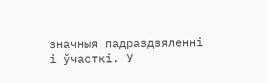значныя падраздзяленні і ўчасткі. У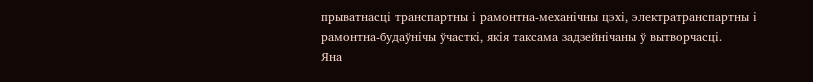прыватнасці транспартны і рамонтна-механічны цэхі, электратранспартны і рамонтна-будаўнічы ўчасткі, якія таксама задзейнічаны ў вытворчасці.
Яна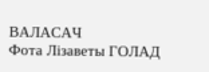ВАЛАСАЧ
Фота Лізаветы ГОЛАД